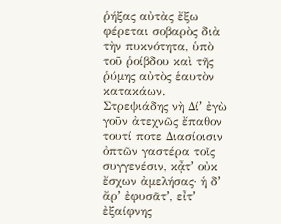ῥήξας αὐτὰς ἔξω φέρεται σοβαρὸς διὰ τὴν πυκνότητα, ὑπὸ τοῦ ῥοίβδου καὶ τῆς ῥύμης αὐτὸς ἑαυτὸν κατακάων. Στρεψιάδης νὴ Δίʼ ἐγὼ γοῦν ἀτεχνῶς ἔπαθον τουτί ποτε Διασίοισιν ὀπτῶν γαστέρα τοῖς συγγενέσιν, κᾆτʼ οὐκ ἔσχων ἀμελήσας· ἡ δʼ ἄρʼ ἐφυσᾶτʼ, εἶτʼ ἐξαίφνης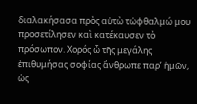διαλακήσασα πρὸς αὐτὼ τὠφθαλμώ μου προσετίλησεν καὶ κατέκαυσεν τὸ πρόσωπον. Χορός ὦ τῆς μεγάλης ἐπιθυμήσας σοφίας ἄνθρωπε παρʼ ἡμῶν, ὡς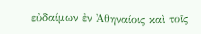εὐδαίμων ἐν Ἀθηναίοις καὶ τοῖς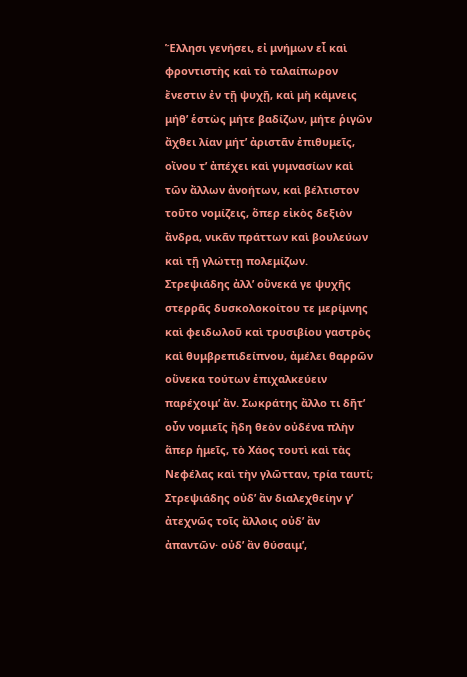Ἕλλησι γενήσει, εἰ μνήμων εἶ καὶ φροντιστὴς καὶ τὸ ταλαίπωρον ἔνεστιν ἐν τῇ ψυχῇ, καὶ μὴ κάμνεις μήθʼ ἑστὼς μήτε βαδίζων, μήτε ῥιγῶν ἄχθει λίαν μήτʼ ἀριστᾶν ἐπιθυμεῖς, οἴνου τʼ ἀπέχει καὶ γυμνασίων καὶ τῶν ἄλλων ἀνοήτων, καὶ βέλτιστον τοῦτο νομίζεις, ὅπερ εἰκὸς δεξιὸν ἄνδρα, νικᾶν πράττων καὶ βουλεύων καὶ τῇ γλώττῃ πολεμίζων. Στρεψιάδης ἀλλʼ οὕνεκά γε ψυχῆς στερρᾶς δυσκολοκοίτου τε μερίμνης καὶ φειδωλοῦ καὶ τρυσιβίου γαστρὸς καὶ θυμβρεπιδείπνου, ἀμέλει θαρρῶν οὕνεκα τούτων ἐπιχαλκεύειν παρέχοιμʼ ἄν. Σωκράτης ἄλλο τι δῆτʼ οὖν νομιεῖς ἤδη θεὸν οὐδένα πλὴν ἅπερ ἡμεῖς, τὸ Χάος τουτὶ καὶ τὰς Νεφέλας καὶ τὴν γλῶτταν, τρία ταυτί; Στρεψιάδης οὐδʼ ἂν διαλεχθείην γʼ ἀτεχνῶς τοῖς ἄλλοις οὐδʼ ἂν ἀπαντῶν· οὐδʼ ἂν θύσαιμʼ,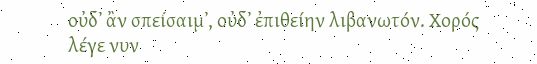οὐδʼ ἂν σπείσαιμʼ, οὐδʼ ἐπιθείην λιβανωτόν. Χορός λέγε νυν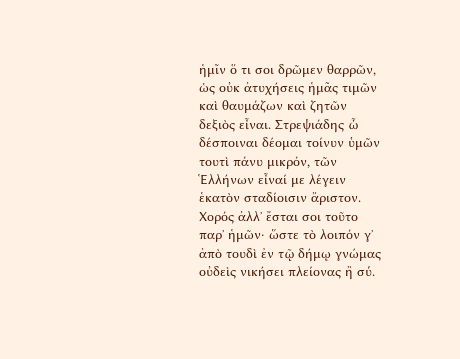ἡμῖν ὅ τι σοι δρῶμεν θαρρῶν, ὡς οὐκ ἀτυχήσεις ἡμᾶς τιμῶν καὶ θαυμάζων καὶ ζητῶν δεξιὸς εἶναι. Στρεψιάδης ὦ δέσποιναι δέομαι τοίνυν ὑμῶν τουτὶ πάνυ μικρόν, τῶν Ἑλλήνων εἶναί με λέγειν ἑκατὸν σταδίοισιν ἄριστον. Χορός ἀλλʼ ἔσται σοι τοῦτο παρʼ ἡμῶν· ὥστε τὸ λοιπόν γʼ ἀπὸ τουδὶ ἐν τῷ δήμῳ γνώμας οὐδεὶς νικήσει πλείονας ἢ σύ.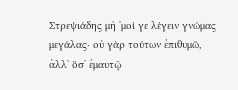Στρεψιάδης μὴ ʼμοί γε λέγειν γνώμας μεγάλας· οὐ γὰρ τούτων ἐπιθυμῶ, ἀλλʼ ὅσʼ ἐμαυτῷ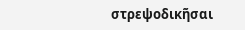στρεψοδικῆσαι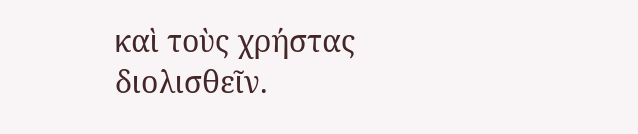καὶ τοὺς χρήστας διολισθεῖν.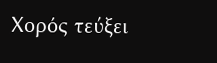Χορός τεύξει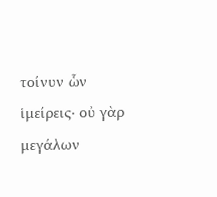τοίνυν ὧν ἱμείρεις· οὐ γὰρ μεγάλων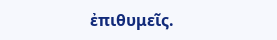ἐπιθυμεῖς.